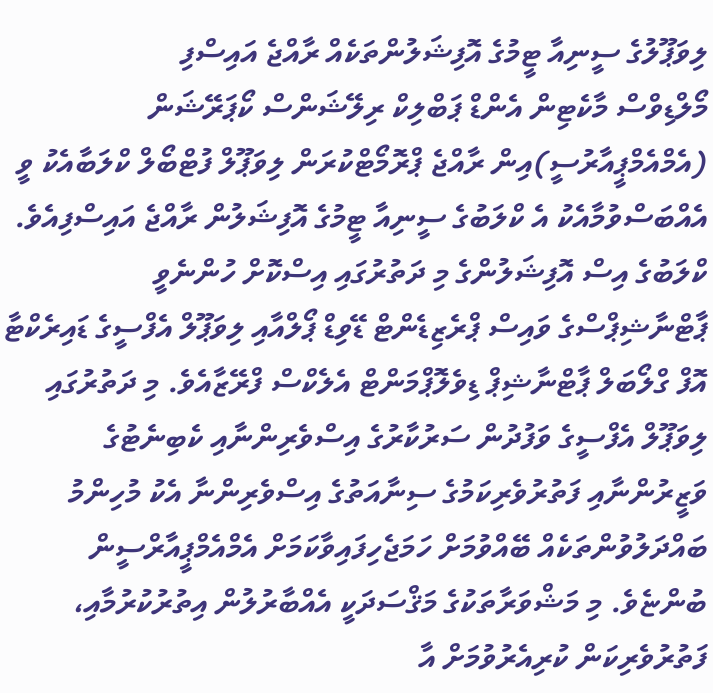ލިވަޕޫލުގެ ސީނިއާ ޓީމުގެ އޮފިޝަލުންތަކެއް ރާއްޖެ އައިސްފި
މޯލްޑިވްސް މާކެޓިން އެންޑް ޕަބްލިކް ރިލޭޝަންސް ކޯޕަރޭޝަން (އެމްއެމްޕީއާރުސީ)އިން ރާއްޖެ ޕްރޮމޯޓްކުރަން ލިވަޕޫލް ފުޓްބޯލް ކްލަބާއެކު ވީ އެއްބަސްވުމާއެކު އެ ކްލަބުގެ ސީނިއާ ޓީމުގެ އޮފިޝަލުން ރާއްޖެ އައިސްފިއެވެ. ކްލަބުގެ އިސް އޮފިޝަލުންގެ މި ދަތުރުގައި އިސްކޮށް ހުންނެވީ ޕާޓްނާޝިޕްސްގެ ވައިސް ޕްރެޒިޑެންޓް ޑޭވިޑް ޕޯލްއާއި ލިވަޕޫލް އެފްސީގެ ޑައިރެކްޓާ އޮފް ގްލޯބަލް ޕާޓްނާޝިޕް ޑިވެލޮޕްމަންޓް އެލެކްސް ފްރޭޒާއެވެ. މި ދަތުރުގައި ލިވަޕޫލް އެފްސީގެ ވަފުދުން ސަރުކާރުގެ އިސްވެރިންނާއި ކެބިނެޓުގެ ވަޒީރުންނާއި ފަތުރުވެރިކަމުގެ ސިނާއަތުގެ އިސްވެރިންނާ އެކު މުހިންމު ބައްދަލުވުންތަކެއް ބޭއްވުމަށް ހަމަޖެހިފައިވާކަމަށް އެމްއެމްޕީއާރްސީން ބުންޏެވެ. މި މަޝްވަރާތަކުގެ މަޤްސަދަކީ އެއްބާރުލުން އިތުރުކުރުމާއި، ފަތުރުވެރިކަން ކުރިއެރުވުމަށް އާ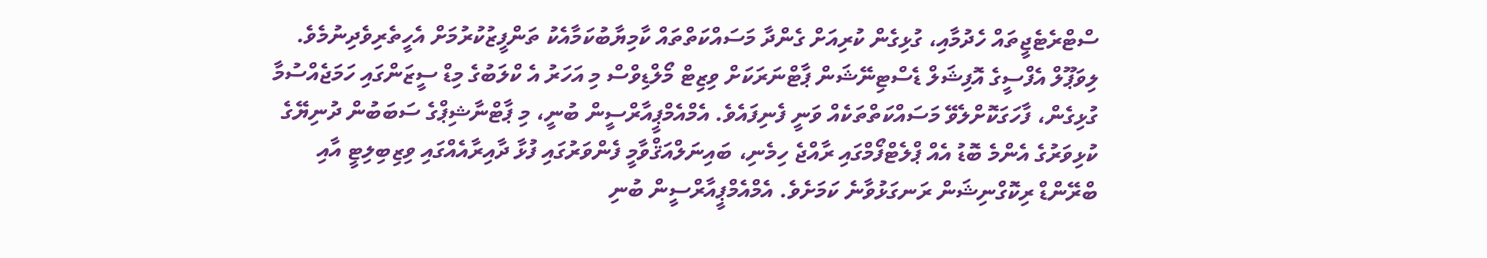ސްޓްރެޓެޖީތައް ހެދުމާއި، ގުޅިގެން ކުރިއަށް ގެންދާ މަސައްކަތްތައް ކާމިޔާބުކަމާއެކު ތަންފީޒުކުރުމަށް އެހީތެރިވެދިނުމެވެ. ލިވަޕޫލް އެފްސީގެ އޮފިޝަލް ޑެސްޓިނޭޝަން ޕާޓްނަރަކަށް ވިޒިޓް މޯލްޑިވްސް މި އަހަރު އެ ކްލަބުގެ މިޑް ސީޒަންގައި ހަމަޖެއްސުމާ ގުޅިގެން، ފާހަގަކޮށްލެވޭ މަސައްކަތްތަކެއް ވަނީ ފެނިފައެވެ. އެމްއެމްޕީއާރްސީން ބުނީ، މި ޕާޓްނާޝިޕްގެ ސަބަބުން ދުނިޔޭގެ ކުޅިވަރުގެ އެންމެ ބޮޑު އެއް ޕްލެޓްފޯމްގައި ރާއްޖެ ހިމެނި، ބައިނަލްއަޤްވާމީ ފެންވަރުގައި ފުޅާ ދާއިރާއެއްގައި ވިޒިބިލިޓީ އާއި ބްރޭންޑް ރިކޮގްނިޝަން ރަނގަޅުވާނެ ކަމަށެވެ. އެމްއެމްޕީއާރްސީން ބުނި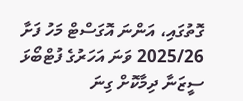ގޮތުގައި، އަންނަ އޮގަސްޓް މަހު ފަށާ 2025/26 ވަނަ އަހަރުގެ ފުޓްބޯޅަ ސީޒަނާ ދިމާކޮށް ގިނަ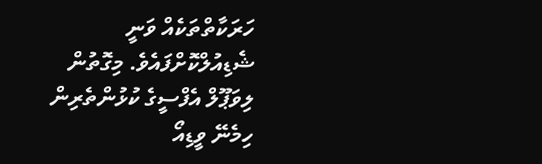ހަރަކާތްތަކެއް ވަނީ ޝެޑިއުލްކޮށްފައެވެ. މިގޮތުން ލިވަޕޫލް އެފްސީގެ ކުޅުންތެރިން ހިމެނޭ ވީޑިއޯ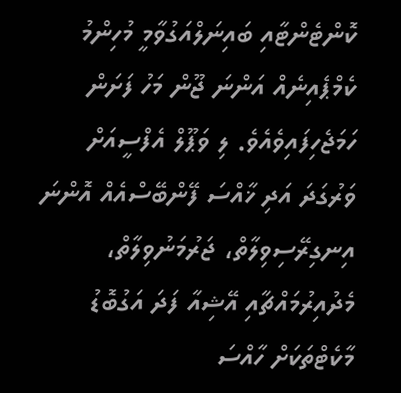ކޮންޓެންޓާއި ބައިނަލްއަގުވާމީ މުހިންމު ކެމްޕެއިނެއް އަންނަ ޖޫން މަހު ފަށަން ހަމަޖެހިފައިވެއެވެ. ލި ވަޕޫލް އެފްސީއަށް ވަރުގަދަ އަދި ޚާއްސަ ފޭންބޭސްއެއް އޮންނަ އިނގިރޭސިވިލާތް، ޖަރުމަނުވިލާތް، މެދުއިރުމައްޗާއި އޭޝިއާ ފަދަ އަގުބޮޑު މާކެޓްތަކަށް ހާއްސަ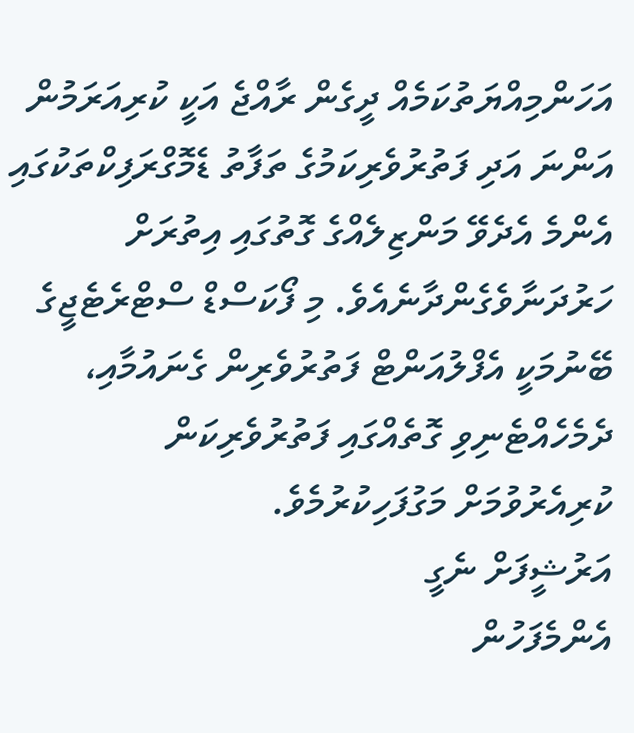އަހަންމިއްޔަތުކަމެއް ދީގެން ރާއްޖެ އަކީ ކުރިއަރަމުން އަންނަ އަދި ފަތުރުވެރިކަމުގެ ތަފާތު ޑެމޮގްރަފިކްތަކުގައި އެންމެ އެދެވޭ މަންޒިލެއްގެ ގޮތުގައި އިތުރަށް ހަރުދަނާވެގެންދާނެއެވެ. މި ފޯކަސްޑް ސްޓްރެޓެޖީގެ ބޭނުމަކީ އެފްލުއަންޓް ފަތުރުވެރިން ގެނައުމާއި، ދެމެހެއްޓެނިވި ގޮތެއްގައި ފަތުރުވެރިކަން ކުރިއެރުވުމަށް މަގުފަހިކުރުމެވެ.
އަރުޝީފަށް ނެގީ
އެންމެފަހުން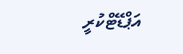އަޕްޑޭޓްކުރީ